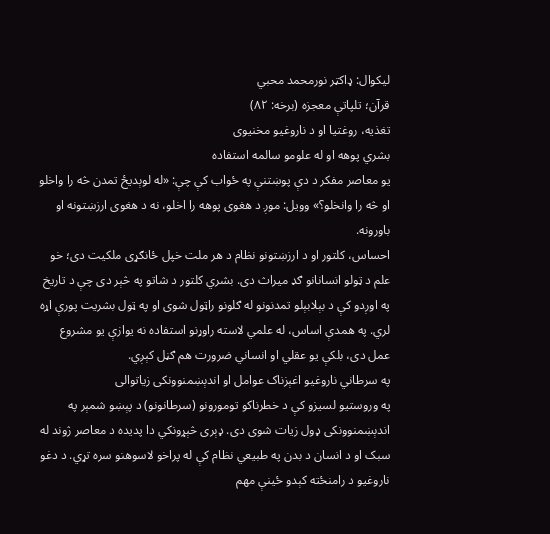لیکوال: ډاکټر نورمحمد محبي
قرآن؛ تلپاتې معجزه (برخه: ۸۲)
تغذیه، روغتیا او د ناروغیو مخنیوی
بشري پوهه او له علومو سالمه استفاده
یو معاصر مفکر د دې پوښتنې په ځواب کې چې: «له لوېدیځ تمدن څه را واخلو او څه را وانخلو؟» وویل: موږ د هغوی پوهه را اخلو، نه د هغوی ارزښتونه او باورونه.
احساس، کلتور او د ارزښتونو نظام د هر ملت خپل ځانګړی ملکیت دی؛ خو علم د ټولو انسانانو ګډ میراث دی. بشري کلتور د شاتو په څېر دی چې د تاریخ په اوږدو کې د بېلابېلو تمدنونو له ګلونو راټول شوی او په ټول بشریت پورې اړه لري. په همدې اساس، له علمي لاسته راوړنو استفاده نه یوازې یو مشروع عمل دی، بلکې یو عقلي او انساني ضرورت هم ګڼل کېږي.
په سرطاني ناروغیو اغېزناک عوامل او اندېښمنوونکی زیاتوالی
په وروستیو لسیزو کې د خطرناکو تومورونو (سرطانونو) د پېښو شمېر په اندېښمنوونکی ډول زیات شوی دی. ډېری څېړونکي دا پدیده د معاصر ژوند له سبک او د انسان د بدن په طبیعي نظام کې له پراخو لاسوهنو سره تړي. د دغو ناروغیو د رامنځته کېدو ځینې مهم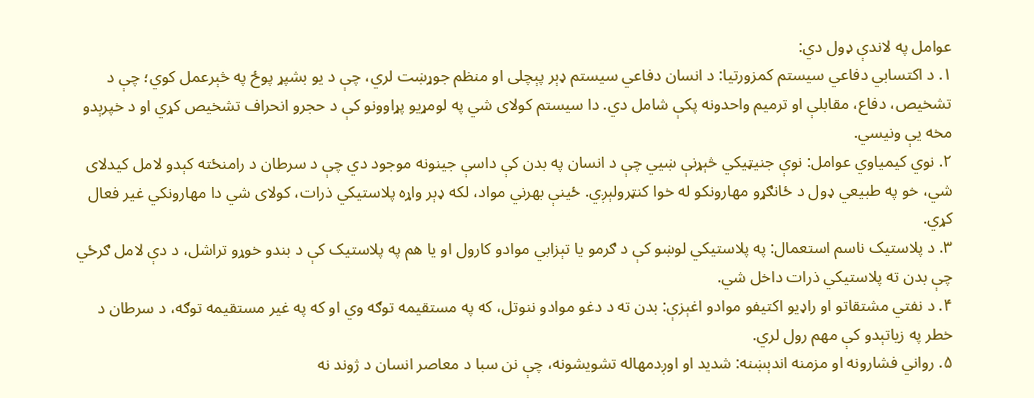عوامل په لاندې ډول دي:
۱. د اکتسابي دفاعي سیستم کمزورتیا: د انسان دفاعي سیستم ډېر پېچلی او منظم جوړښت لري، چې د یو بشپړ پوځ په څېرعمل کوي؛ چې د تشخیص، دفاع، مقابلې او ترمیم واحدونه پکې شامل دي. دا سیستم کولای شي په لومړیو پړاوونو کې د حجرو انحراف تشخیص کړي او د خپرېدو مخه یې ونیسي.
۲. نوي کیمیاوي عوامل: نوې جنیټیکي څېړنې ښيي چې د انسان په بدن کې داسې جینونه موجود دي چې د سرطان د رامنځته کېدو لامل کیدلای شي، خو په طبیعي ډول د ځانګړو مهارونکو له خوا کنټرولېږي. ځینې بهرني مواد، لکه ډېر واړه پلاستیکي ذرات، کولای شي دا مهارونکي غیر فعال کړي.
۳. د پلاستیک ناسم استعمال: په پلاستیکي لوښو کې د ګرمو یا تېزابي موادو کارول او یا هم په پلاستیک کې د بندو خوړو تراشل، د دې لامل ګرځي چې بدن ته پلاستیکي ذرات داخل شي.
۴. د نفتي مشتقاتو او راډیو اکتیفو موادو اغېزې: بدن ته د دغو موادو ننوتل، که په مستقیمه توګه وي او که په غیر مستقیمه توګه، د سرطان د خطر په زیاتېدو کې مهم رول لري.
۵. رواني فشارونه او مزمنه اندېښنه: شدید او اوږدمهاله تشویشونه، چې نن سبا د معاصر انسان د ژوند نه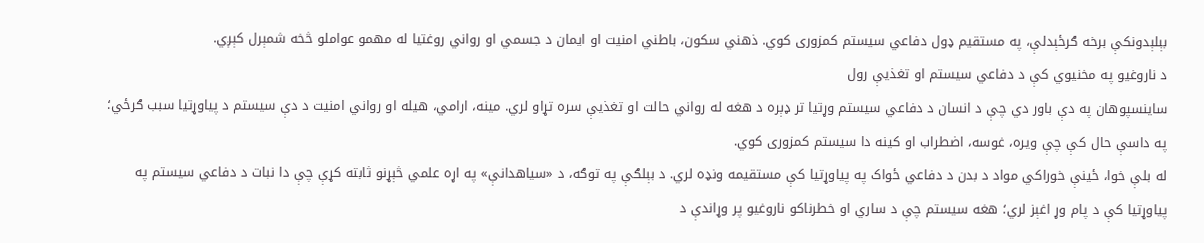بېلېدونکې برخه ګرځېدلې، په مستقیم ډول دفاعي سیستم کمزوری کوي. ذهني سکون، باطني امنیت او ایمان د جسمي او رواني روغتیا له مهمو عواملو څخه شمېرل کېږي.
د ناروغیو په مخنیوي کې د دفاعي سیستم او تغذیې رول
ساینسپوهان په دې باور دي چې د انسان د دفاعي سیستم وړتیا تر ډېره د هغه له رواني حالت او تغذیې سره تړاو لري. مینه، ارامي، هیله او رواني امنیت د دې سیستم د پیاوړتیا سبب ګرځي؛ په داسې حال کې چې ویره، غوسه، اضطراب او کینه دا سیستم کمزوری کوي.
له بلې خوا، ځینې خوراکي مواد د بدن د دفاعي ځواک په پیاوړتیا کې مستقیمه ونډه لري. د بېلګې په توګه، د «سیاهدانې» په اړه علمي څېړنو ثابته کړې چې دا نبات د دفاعي سیستم په پیاوړتیا کې د پام وړ اغېز لري؛ هغه سیستم چې د ساري او خطرناکو ناروغیو پر وړاندې د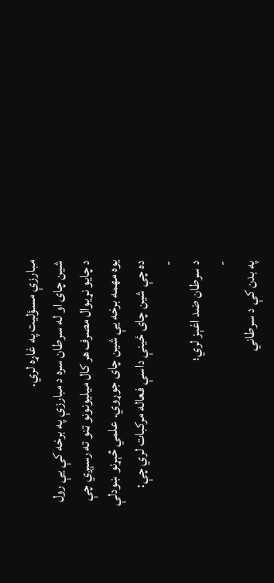مبارزې مسؤلیت په غاړه لري.
شین چای او له سرطان سره د مبارزې په برخه کې یې رول
د چایو نړيوال مصرف هر کال ميليونونو ټنو ته رسېږي چې يوه مهمه برخه یې شين چای جوړوي. علمي څېړنو ښودلې ده چې شين چای ځینې داسې فعاله مرکبات لري چې:
-
د سرطان ضد اغېز لري؛
-
په بدن کې د سرطاني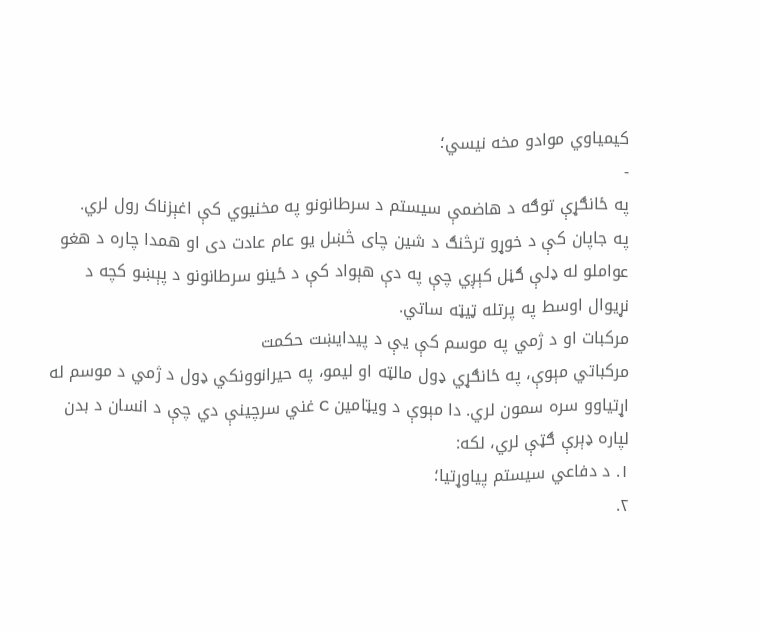کيمياوي موادو مخه نيسي؛
-
په ځانګړې توګه د هاضمې سيستم د سرطانونو په مخنيوي کې اغېزناک رول لري.
په جاپان کې د خوړو ترڅنګ د شين چای څښل يو عام عادت دی او همدا چاره د هغو عواملو له ډلې ګڼل کېږي چې په دې هېواد کې د ځينو سرطانونو د پېښو کچه د نړيوال اوسط په پرتله ټيټه ساتي.
مرکبات او د ژمي په موسم کې یې د پیدایښت حکمت
مرکباتي مېوې، په ځانګړي ډول مالټه او لیمو، په حیرانوونکي ډول د ژمي د موسم له اړتیاوو سره سمون لري. دا مېوې د ويټامين C غني سرچینې دي چې د انسان د بدن لپاره ډېرې ګټې لري، لکه:
۱. د دفاعي سیستم پیاوړتیا؛
۲.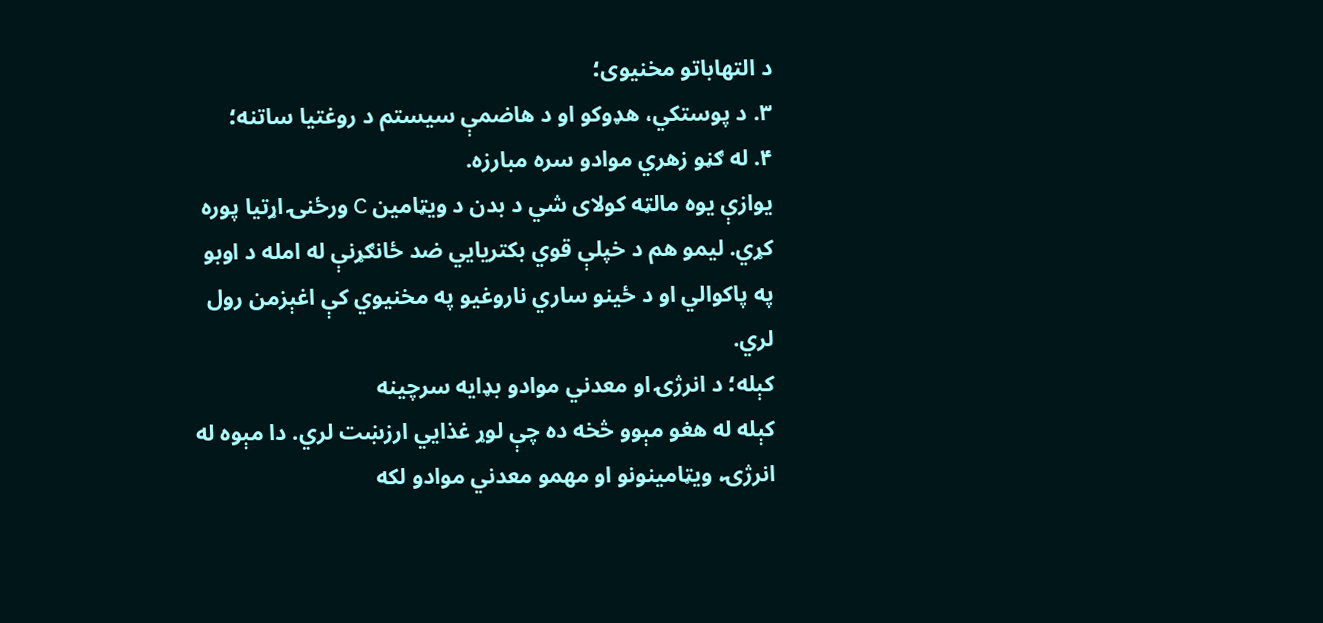د التهاباتو مخنیوی؛
۳. د پوستکي، هډوکو او د هاضمې سیستم د روغتیا ساتنه؛
۴. له ګڼو زهري موادو سره مبارزه.
یوازې یوه مالټه کولای شي د بدن د ويټامين C ورځنۍ اړتیا پوره کړي. لیمو هم د خپلې قوي بکتریایي ضد ځانګړنې له امله د اوبو په پاکوالي او د ځینو ساري ناروغیو په مخنیوي کې اغېزمن رول لري.
کېله؛ د انرژۍ او معدني موادو بډایه سرچینه
کېله له هغو مېوو څخه ده چې لوړ غذایي ارزښت لري. دا مېوه له انرژۍ، ویټامینونو او مهمو معدني موادو لکه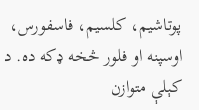پوتاشیم، کلسیم، فاسفورس، اوسپنه او فلور څخه ډکه ده. د کېلې متوازن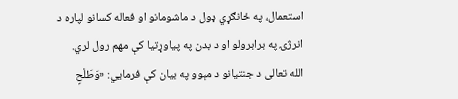استعمال، په ځانګړي ډول د ماشومانو او فعاله کسانو لپاره د انرژۍ په برابرولو او د بدن په پیاوړتیا کې مهم رول لري.
الله تعالی د جنتيانو د مېوو په بیان کې فرمایي: «وَطَلْحٍ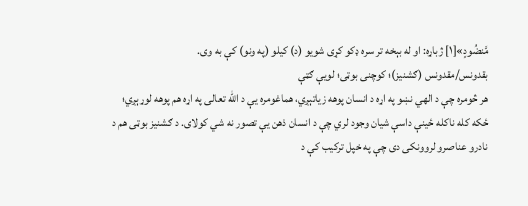مَّنضُودٍ»[۱] ژباړه: او له بېخه تر سره ډكو كړى شویو (د) كیلو (په ونو) كې به وی.
بقدونس/مقدونس (ګشنیز)؛ کوچنی بوټی؛ لویې ګټې
هر څومره چې د الهي نښو په اړه د انسان پوهه زیاتېږي، هماغومره یې د الله تعالی په اړه هم پوهه لوړېږي؛ ځکه کله ناکله ځینې داسې شیان وجود لري چې د انسان ذهن یې تصور نه شي کولای. د ګشنیز بوټی هم د نادرو عناصرو لروونکی دی چې په خپل ترکیب کې د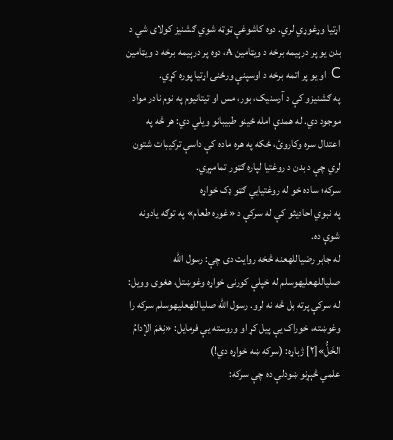اړتیا وړغوړي لري. دوه کاشوغې ټوټه شوي ګشنیز کولای شي د بدن یو پر درېیمه برخه د ویټامین A، دوه پر درېیمه برخه د ویټامین C او یو پر اتمه برخه د اوسپنې ورځنۍ اړتیا پوره کړي.
په ګشنیزو کې د آرسنیک، بور، مس او تیتانیوم په نوم نادر مواد موجود دي. له همدې امله ځینو طبيبانو ویلي دي: هر څه په اعتدال سره وکاروئ، ځکه په هره ماده کې داسې ترکیبات شتون لري چې د بدن د روغتیا لپاره ګټور تمامېږي.
سرکه؛ ساده خو له روغتیايي ګټو ډک خواړه
په نبوي احادیثو کې له سرکې د «غوره طعام» په توګه یادونه شوې ده.
له جابر رضیاللهعنه څخه روایت دی چې: رسول الله صلیاللهعلیهوسلم له خپلې کورنۍ خواړه وغوښتل، هغوی وویل: له سرکې پرته بل څه نه لرو. رسول الله صلیاللهعلیهوسلم سرکه را وغوښته، خوراک یې پیل کړ او وروسته یې فرمایل: «نِعْمَ الإدامُ الخَلُّ»[۲] ژباړه: (سرکه ښه خواړه دي!)
علمي څېړنو ښودلې ده چې سرکه: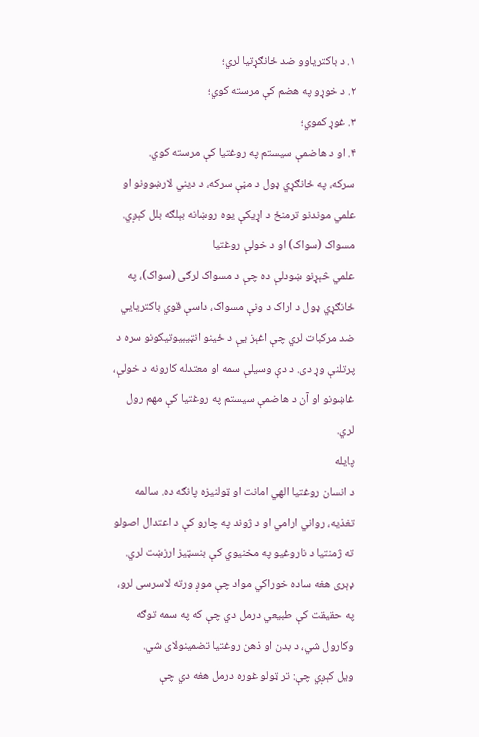۱. د باکتریاوو ضد ځانګړتیا لري؛
۲. د خوړو په هضم کې مرسته کوي؛
۳. غوړ کموي؛
۴. او د هاضمې سیستم په روغتیا کې مرسته کوي.
سرکه، په ځانګړي ډول د مڼې سرکه، د دیني لارښوونو او علمي موندنو ترمنځ د اړیکې یوه روښانه بېلګه بلل کېږي.
مسواک (سواک) او د خولې روغتیا
علمي څېړنو ښودلې ده چې د مسواک لرګی (سواک)، په ځانګړي ډول د اراک د ونې مسواک، داسې قوي باکتریایي ضد مرکبات لري چې اغېز یې د ځینو انټيبیوتیکونو سره د پرتلنې وړ دی. د دې وسیلې سمه او معتدله کارونه د خولې، غاښونو او آن د هاضمې سیستم په روغتیا کې مهم رول لري.
پایله
د انسان روغتیا الهي امانت او ټولنیزه پانګه ده. سالمه تغذیه، رواني ارامي او د ژوند په چارو کې د اعتدال اصولو ته ژمنتیا د ناروغیو په مخنیوي کې بنسټیز ارزښت لري. ډېری هغه ساده خوراکي مواد چې موږ ورته لاسرسی لرو، په حقیقت کې طبیعي درمل دي چې که په سمه توګه وکارول شي، د بدن او ذهن روغتیا تضمینولای شي.
ویل کېږي چې: تر ټولو غوره درمل هغه دي چې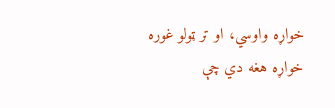خواړه واوسي، او تر ټولو غوره خواړه هغه دي چې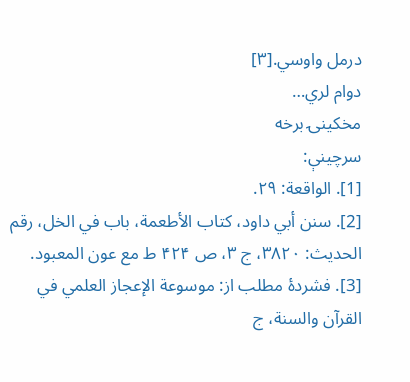درمل واوسي.[۳]
دوام لري…
مخکینۍ برخه
سرچینې:
[1]. الواقعة: ۲۹.
[2]. سنن أبي داود، كتاب الأطعمة، باب في الخل، رقم الحدیث: ۳۸۲۰، ج ۳، ص ۴۲۴ ط مع عون المعبود.
[3]. فشردۀ مطلب از: موسوعة الإعجاز العلمي في القرآن والسنة، ج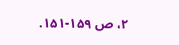۲، ص ۱۵۹-۱۵۱.